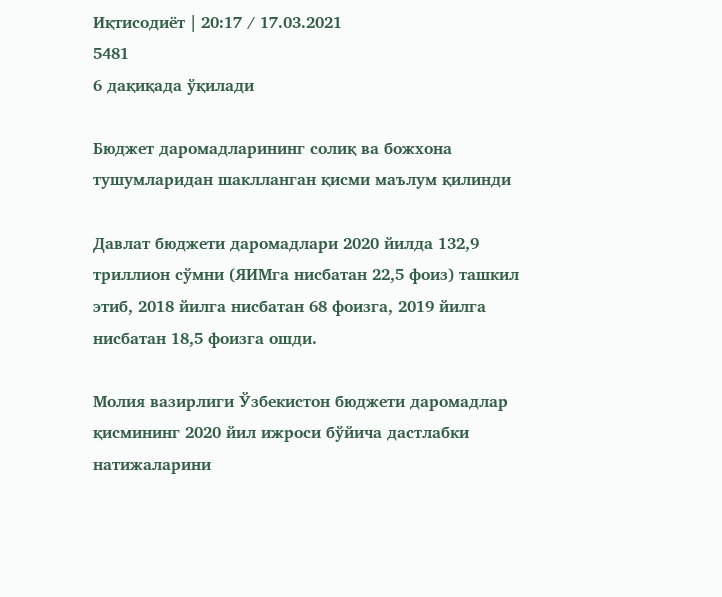Иқтисодиёт | 20:17 / 17.03.2021
5481
6 дақиқада ўқилади

Бюджет даромадларининг солиқ ва божхона тушумларидан шаклланган қисми маълум қилинди

Давлат бюджети даромадлари 2020 йилда 132,9 триллион сўмни (ЯИМга нисбатан 22,5 фоиз) ташкил этиб, 2018 йилга нисбатан 68 фоизга, 2019 йилга нисбатан 18,5 фоизга ошди.

Молия вазирлиги Ўзбекистон бюджети даромадлар қисмининг 2020 йил ижроси бўйича дастлабки натижаларини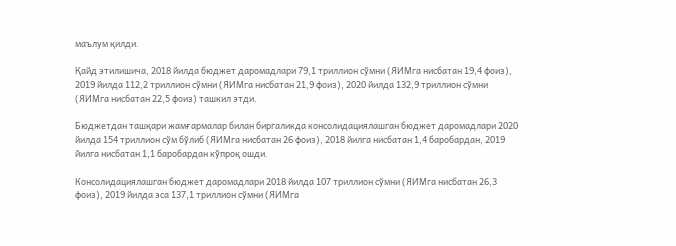маълум қилди.

Қайд этилишича, 2018 йилда бюджет даромадлари 79,1 триллион сўмни (ЯИМга нисбатан 19,4 фоиз), 2019 йилда 112,2 триллион сўмни (ЯИМга нисбатан 21,9 фоиз), 2020 йилда 132,9 триллион сўмни (ЯИМга нисбатан 22,5 фоиз) ташкил этди.

Бюджетдан ташқари жамғармалар билан биргаликда консолидациялашган бюджет даромадлари 2020 йилда 154 триллион сўм бўлиб (ЯИМга нисбатан 26 фоиз), 2018 йилга нисбатан 1,4 баробардан, 2019 йилга нисбатан 1,1 баробардан кўпроқ ошди.

Консолидациялашган бюджет даромадлари 2018 йилда 107 триллион сўмни (ЯИМга нисбатан 26,3 фоиз), 2019 йилда эса 137,1 триллион сўмни (ЯИМга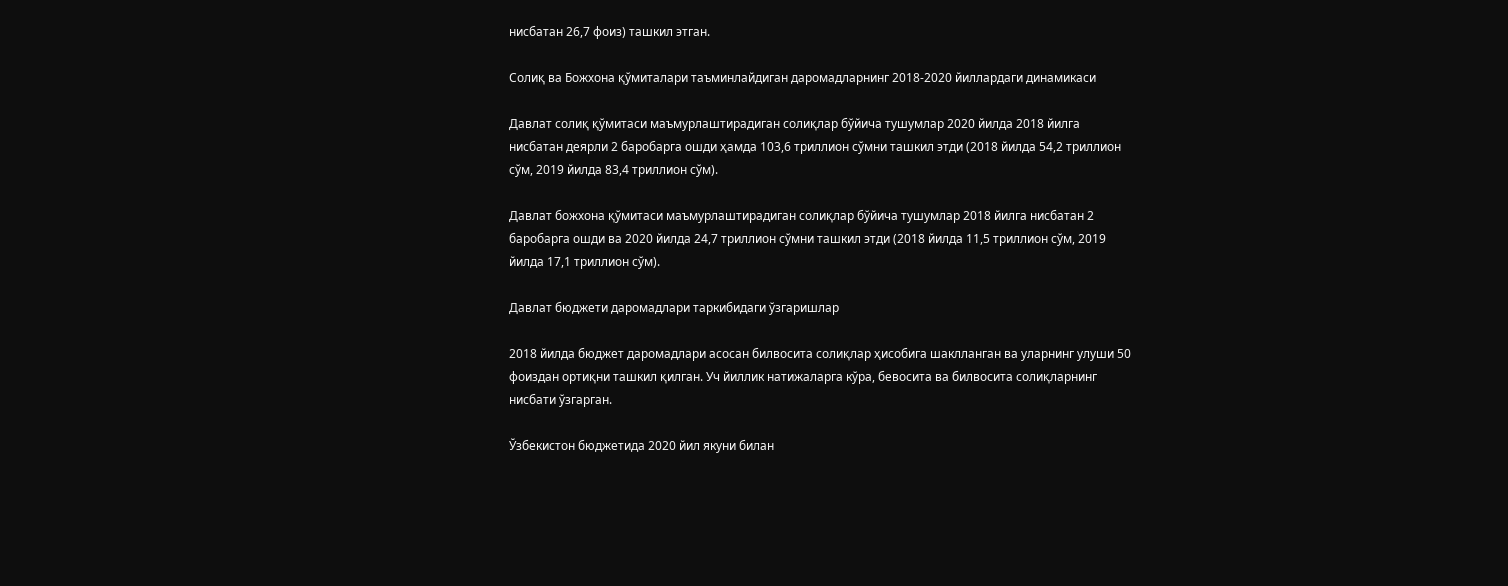нисбатан 26,7 фоиз) ташкил этган.

Солиқ ва Божхона қўмиталари таъминлайдиган даромадларнинг 2018-2020 йиллардаги динамикаси

Давлат солиқ қўмитаси маъмурлаштирадиган солиқлар бўйича тушумлар 2020 йилда 2018 йилга нисбатан деярли 2 баробарга ошди ҳамда 103,6 триллион сўмни ташкил этди (2018 йилда 54,2 триллион сўм, 2019 йилда 83,4 триллион сўм).

Давлат божхона қўмитаси маъмурлаштирадиган солиқлар бўйича тушумлар 2018 йилга нисбатан 2 баробарга ошди ва 2020 йилда 24,7 триллион сўмни ташкил этди (2018 йилда 11,5 триллион сўм, 2019 йилда 17,1 триллион сўм).

Давлат бюджети даромадлари таркибидаги ўзгаришлар

2018 йилда бюджет даромадлари асосан билвосита солиқлар ҳисобига шаклланган ва уларнинг улуши 50 фоиздан ортиқни ташкил қилган. Уч йиллик натижаларга кўра, бевосита ва билвосита солиқларнинг нисбати ўзгарган.

Ўзбекистон бюджетида 2020 йил якуни билан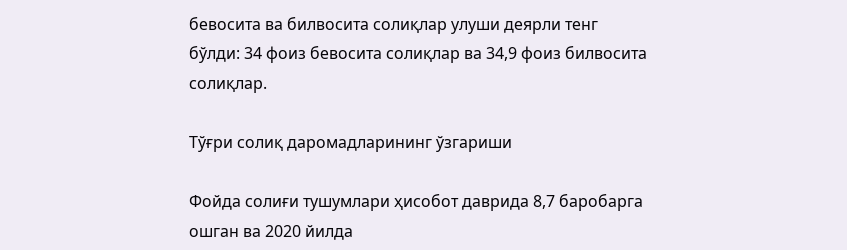бевосита ва билвосита солиқлар улуши деярли тенг бўлди: 34 фоиз бевосита солиқлар ва 34,9 фоиз билвосита солиқлар.

Тўғри солиқ даромадларининг ўзгариши

Фойда солиғи тушумлари ҳисобот даврида 8,7 баробарга ошган ва 2020 йилда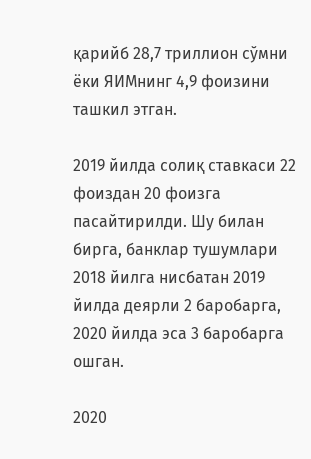қарийб 28,7 триллион сўмни ёки ЯИМнинг 4,9 фоизини ташкил этган.

2019 йилда солиқ ставкаси 22 фоиздан 20 фоизга пасайтирилди. Шу билан бирга, банклар тушумлари 2018 йилга нисбатан 2019 йилда деярли 2 баробарга, 2020 йилда эса 3 баробарга ошган.

2020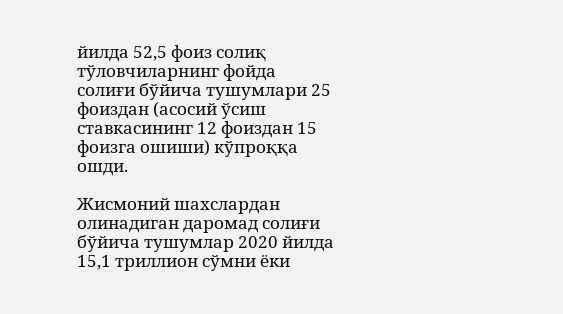йилда 52,5 фоиз солиқ тўловчиларнинг фойда солиғи бўйича тушумлари 25 фоиздан (асосий ўсиш ставкасининг 12 фоиздан 15 фоизга ошиши) кўпроққа ошди.

Жисмоний шахслардан олинадиган даромад солиғи бўйича тушумлар 2020 йилда 15,1 триллион сўмни ёки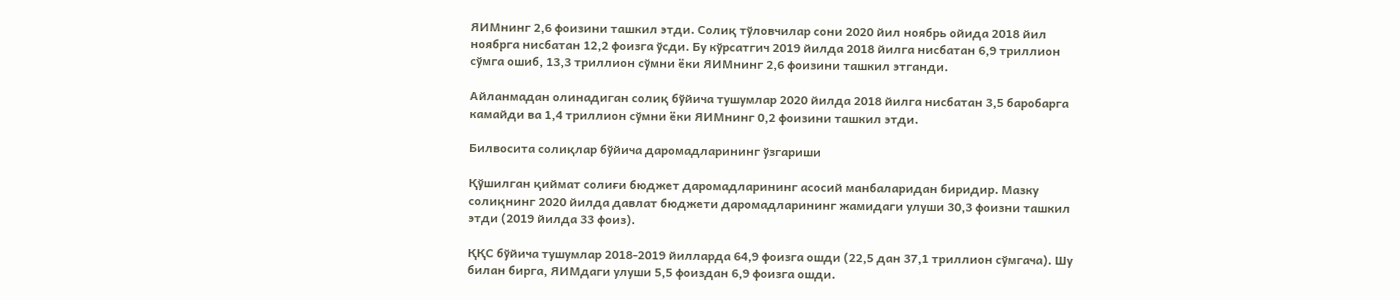ЯИМнинг 2,6 фоизини ташкил этди. Солиқ тўловчилар сони 2020 йил ноябрь ойида 2018 йил ноябрга нисбатан 12,2 фоизга ўсди. Бу кўрсатгич 2019 йилда 2018 йилга нисбатан 6,9 триллион сўмга ошиб, 13,3 триллион сўмни ёки ЯИМнинг 2,6 фоизини ташкил этганди.

Айланмадан олинадиган солиқ бўйича тушумлар 2020 йилда 2018 йилга нисбатан 3,5 баробарга камайди ва 1,4 триллион сўмни ёки ЯИМнинг 0,2 фоизини ташкил этди.

Билвосита солиқлар бўйича даромадларининг ўзгариши

Қўшилган қиймат солиғи бюджет даромадларининг асосий манбаларидан биридир. Мазку солиқнинг 2020 йилда давлат бюджети даромадларининг жамидаги улуши 30,3 фоизни ташкил этди (2019 йилда 33 фоиз).

ҚҚС бўйича тушумлар 2018-2019 йилларда 64,9 фоизга ошди (22,5 дан 37,1 триллион сўмгача). Шу билан бирга, ЯИМдаги улуши 5,5 фоиздан 6,9 фоизга ошди.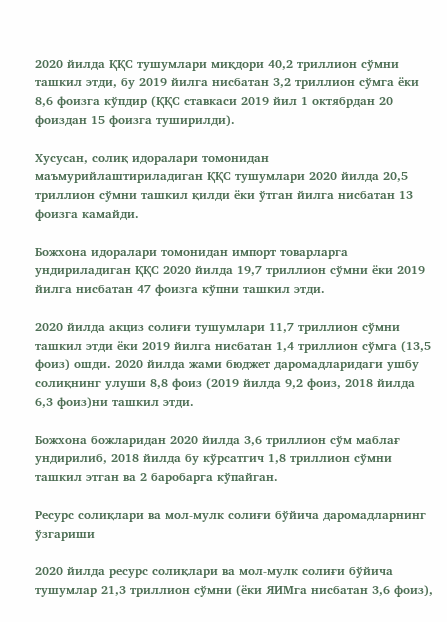2020 йилда ҚҚС тушумлари миқдори 40,2 триллион сўмни ташкил этди, бу 2019 йилга нисбатан 3,2 триллион сўмга ёки 8,6 фоизга кўпдир (ҚҚС ставкаси 2019 йил 1 октябрдан 20 фоиздан 15 фоизга туширилди).

Хусусан, солиқ идоралари томонидан маъмурийлаштириладиган ҚҚС тушумлари 2020 йилда 20,5 триллион сўмни ташкил қилди ёки ўтган йилга нисбатан 13 фоизга камайди.

Божхона идоралари томонидан импорт товарларга ундириладиган ҚҚС 2020 йилда 19,7 триллион сўмни ёки 2019 йилга нисбатан 47 фоизга кўпни ташкил этди.

2020 йилда акциз солиғи тушумлари 11,7 триллион сўмни ташкил этди ёки 2019 йилга нисбатан 1,4 триллион сўмга (13,5 фоиз) ошди. 2020 йилда жами бюджет даромадларидаги ушбу солиқнинг улуши 8,8 фоиз (2019 йилда 9,2 фоиз, 2018 йилда 6,3 фоиз)ни ташкил этди.

Божхона божларидан 2020 йилда 3,6 триллион сўм маблағ ундирилиб, 2018 йилда бу кўрсатгич 1,8 триллион сўмни ташкил этган ва 2 баробарга кўпайган.

Ресурс солиқлари ва мол-мулк солиғи бўйича даромадларнинг ўзгариши

2020 йилда ресурс солиқлари ва мол-мулк солиғи бўйича тушумлар 21,3 триллион сўмни (ёки ЯИМга нисбатан 3,6 фоиз),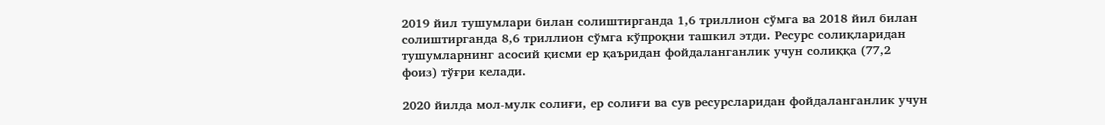2019 йил тушумлари билан солиштирганда 1,6 триллион сўмга ва 2018 йил билан солиштирганда 8,6 триллион сўмга кўпроқни ташкил этди. Ресурс солиқларидан тушумларнинг асосий қисми ер қаъридан фойдаланганлик учун солиққа (77,2 фоиз) тўғри келади.

2020 йилда мол-мулк солиғи, ер солиғи ва сув ресурсларидан фойдаланганлик учун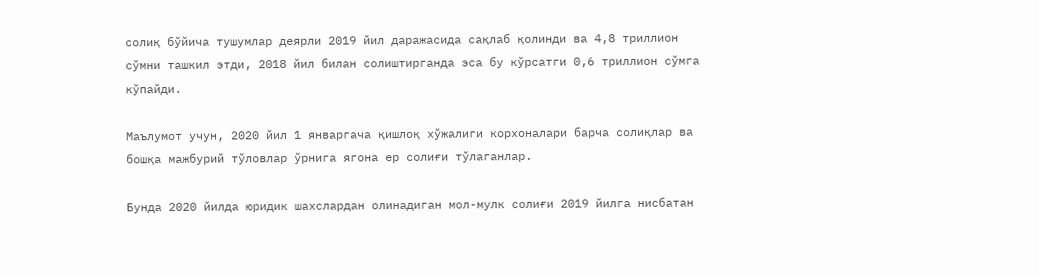солиқ бўйича тушумлар деярли 2019 йил даражасида сақлаб қолинди ва 4,8 триллион сўмни ташкил этди, 2018 йил билан солиштирганда эса бу кўрсатги 0,6 триллион сўмга кўпайди.

Маълумот учун, 2020 йил 1 январгача қишлоқ хўжалиги корхоналари барча солиқлар ва бошқа мажбурий тўловлар ўрнига ягона ер солиғи тўлаганлар.

Бунда 2020 йилда юридик шахслардан олинадиган мол-мулк солиғи 2019 йилга нисбатан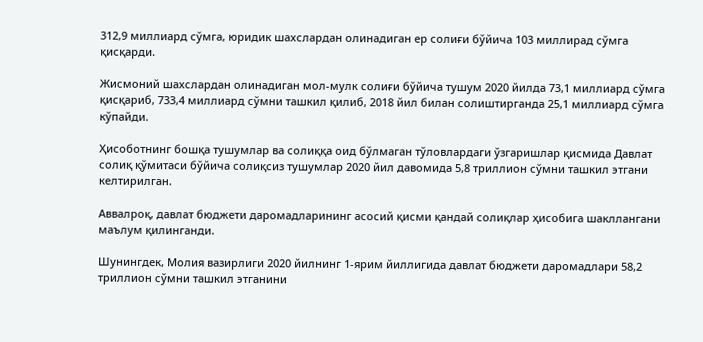312,9 миллиард сўмга, юридик шахслардан олинадиган ер солиғи бўйича 103 миллирад сўмга қисқарди.

Жисмоний шахслардан олинадиган мол-мулк солиғи бўйича тушум 2020 йилда 73,1 миллиард сўмга қисқариб, 733,4 миллиард сўмни ташкил қилиб, 2018 йил билан солиштирганда 25,1 миллиард сўмга кўпайди.

Ҳисоботнинг бошқа тушумлар ва солиққа оид бўлмаган тўловлардаги ўзгаришлар қисмида Давлат солиқ қўмитаси бўйича солиқсиз тушумлар 2020 йил давомида 5,8 триллион сўмни ташкил этгани келтирилган.

Аввалроқ, давлат бюджети даромадларининг асосий қисми қандай солиқлар ҳисобига шакллангани маълум қилинганди.

Шунингдек, Молия вазирлиги 2020 йилнинг 1-ярим йиллигида давлат бюджети даромадлари 58,2 триллион сўмни ташкил этганини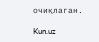очиқлаган.

Kun.uz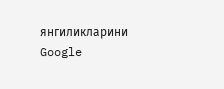янгиликларини Google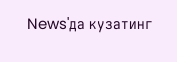News'да кузатинг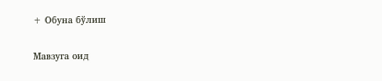+ Обуна бўлиш

Мавзуга оид